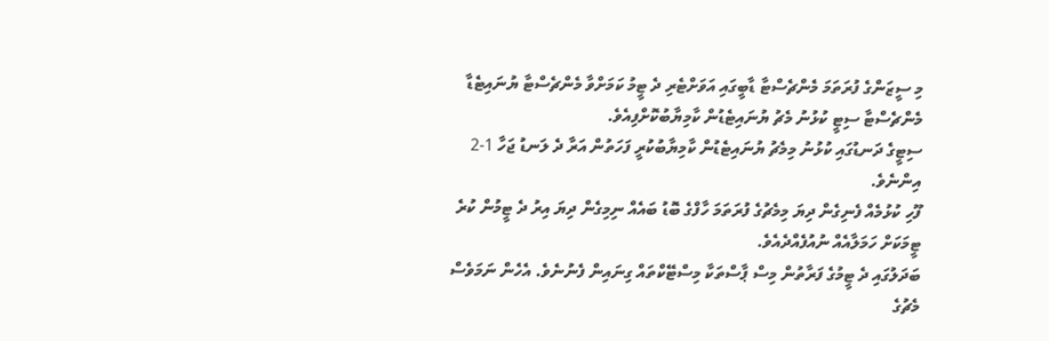މި ސީޒަންގެ ފުރަތަމަ މެންޗެސްޓާ ޑާބީގައި އަވަށްޓެރި ދެ ޓީމު ކަމަށްވާ މެންޗެސްޓާ ޔުނައިޓެޑާ މެންޗެސްޓާ ސިޓީ ކުޅުނު މެޗު ޔުނައިޓެޑުން ކާމިޔާބުކޮށްފިއެވެ.
ސިޓީގެ ދަނޑުގައި ކުޅުނު މިމެޗު ޔުނައިޓެޑުން ކާމިޔާބުކުރީ ފަހަތުން އަރާ ދެ ލަނޑު ޖަހާ 1-2 އިންނެވެ.
ފޫހި ކުޅުމެއް ފެނިގެން ދިޔަ މިމެޗުގެ ފުރަތަމަ ހާފްގެ ބޮޑު ބައެއް ނިމިގެން ދިޔަ އިރު ދެ ޓީމުން ކުރެ ޓީމަކަށް ހަމަލާއެއް ނުއުފެއްދެއެވެ.
ބަދަލުގައި ދެ ޓީމުގެ ފަރާތުން މިސް ޕާސްތަކާ މިސްޓޭކްތައް ގިނައިން ފެނުނެވެ. އެހެން ނަމަވެސް މެޗުގެ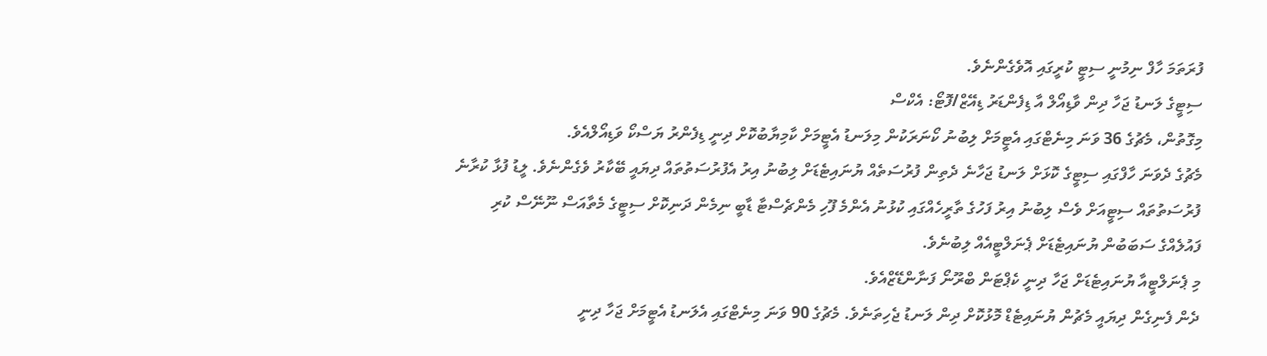ފުރަތަމަ ހާފް ނިމުނީ ސިޓީ ކުރީގައި އޮވެގެންނެވެ.
ސިޓީގެ ލަނޑު ޖަހާ ދިން ވާޑިއޯލް އާ ޑިފެންޑަރު ޑިއޭޒް/ފޮޓޯ: އެކްސް
މިގޮތުން، މެޗުގެ 36 ވަނަ މިނެޓްގައި އެޓީމަށް ލިބުނު ކޯނަރަކުން މިލަނޑު އެޓީމަށް ކާމިޔާބުކޮށް ދިނީ ޑިފެންރު ޔަސްކޯ ވަޑިއޯލްއެވެ.
މެޗުގެ ދެވަނަ ހާފްގައި ސިޓީގެ ކޮޅަށް ލަނޑު ޖަހާނެ ދެތިން ފުރުސަތެއް ޔުނައިޓެޑަށް ލިބުނު އިރު އެފުރުސަތުތައް ދިޔައީ ބޭކާރު ވެގެންނެވެ. ލީޑު ފުޅާ ކުރާނެ ފުރުސަތުތައް ސިޓީއަށް ވެސް ލިބުނު އިރު ފަހުގެ ތާރީހެއްގައި ކުޅުނު އެންމެ ފޫހި މެންޗެސްޓާ ޑާބީ ނިމެން ދަނިކޮށް ސިޓީގެ މެތާއަސް ނޫނޭސް ކުރި ފައުލެއްގެ ސަބަބުން ޔުނައިޓެޑަށް ޕެނަލްޓީއެއް ލިބުނެވެ.
މި ޕެނަލްޓީއާ ޔުނައިޓެޑަށް ޖަހާ ދިނީ ކެޕްޓަން ބްރޫނޯ ފަނާންޑޭޒްއެވެ.
ދެން ފެނިގެން ދިޔައީ މެޗުން ޔުނައިޓެޑް މޮޅުކޮށް ދިން ލަނޑު ޖެހިތަނެވެ. މެޗުގެ 90 ވަނަ މިނެޓްގައި އެލަނޑު އެޓީމަށް ޖަހާ ދިނީ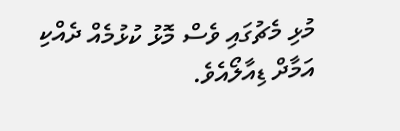މުޅި މެޗުގައި ވެސް މޮޅު ކުޅުމެއް ދެއްކި އަމާދް ޑިއާލޯއެވެ.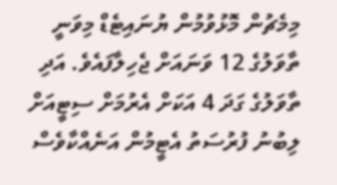މިމެޗުން މޮޅުވުމުން ޔުނައިޓެޑް މިވަނީ ތާވަލުގެ 12 ވަނައަށް ޖެހިލާފައެވެ. އަދި ތާވަލުގެ ގަދަ 4 އަކަށް އެރުމަށް ސިޓީއަށް ލިބުނު ފުރުސަތު އެޓީމުން އަނެއްކާވެސް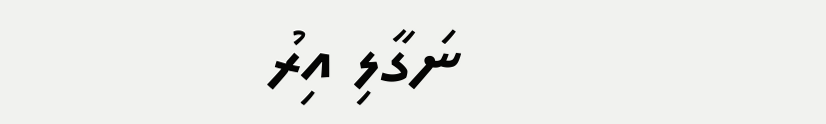ނަގާލި އިރު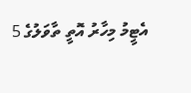އެޓީމު މިހާރު އޮތީ ތާވަލުގެ 5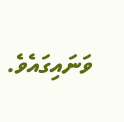ވަނައިގައެވެ.